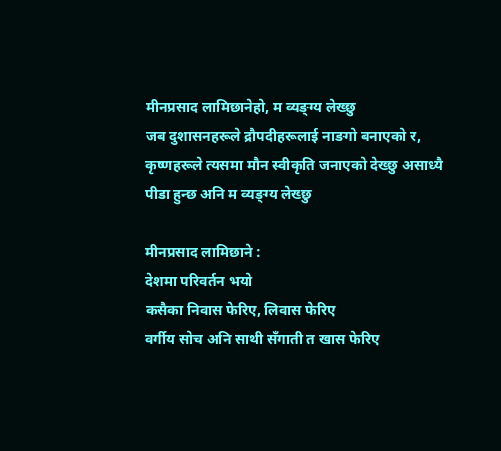मीनप्रसाद लामिछानेहो, म व्यङ्ग्य लेख्छु
जब दुशासनहरूले द्रौपदीहरूलाई नाङगो बनाएको र, कृष्णहरूले त्यसमा मौन स्वीकृति जनाएको देख्छु असाध्यै पीडा हुन्छ अनि म व्यङ्ग्य लेख्छु

मीनप्रसाद लामिछाने :
देशमा परिवर्तन भयो
कसैका निवास फेरिए, लिवास फेरिए
वर्गीय सोच अनि साथी सँगाती त खास फेरिए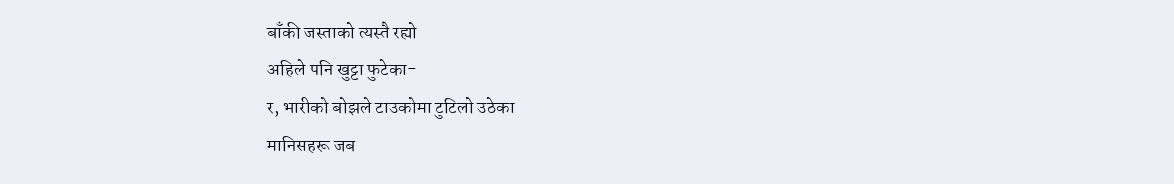बाँकी जस्ताको त्यस्तै रह्यो
अहिले पनि खुट्टा फुटेका-
र, भारीको बोझले टाउकोमा टुटिलो उठेका
मानिसहरू जब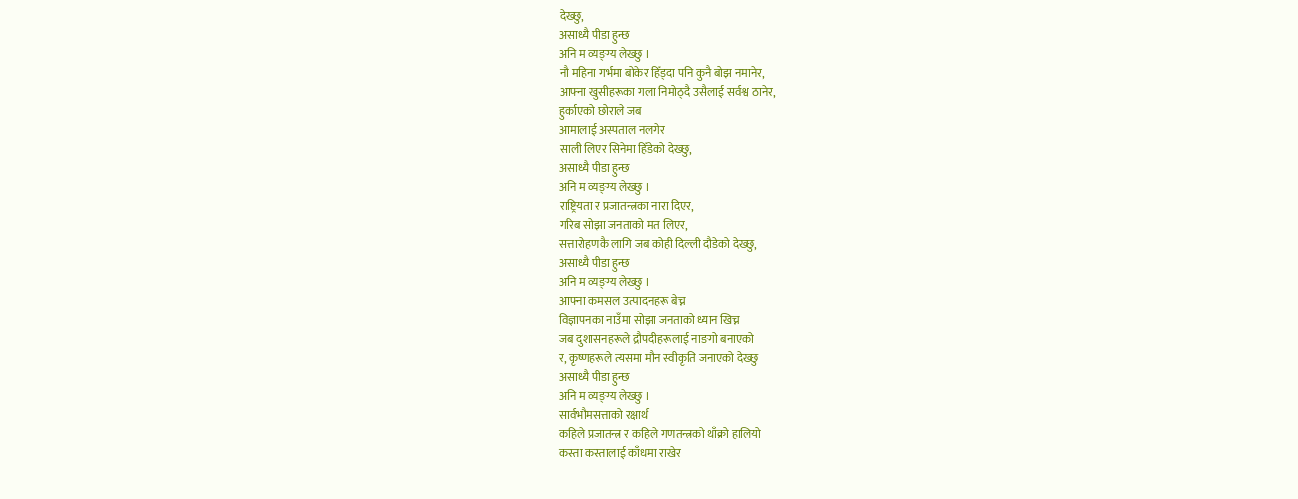देख्छु,
असाध्यै पीडा हुन्छ
अनि म व्यङ्ग्य लेख्छु ।
नौ महिना गर्भमा बोकेर हिँड्दा पनि कुनै बोझ नमानेर,
आफ्ना खुसीहरूका गला निमोठ्दै उसैलाई सर्वश्व ठानेर,
हुर्काएको छोराले जब
आमालाई अस्पताल नलगेर
साली लिएर सिनेमा हिँडेको देख्छु,
असाध्यै पीडा हुन्छ
अनि म व्यङ्ग्य लेख्छु ।
राष्ट्रियता र प्रजातन्त्रका नारा दिएर,
गरिब सोझा जनताको मत लिएर,
सत्तारोहणकै लागि जब कोही दिल्ली दौडेको देख्छु,
असाध्यै पीडा हुन्छ
अनि म व्यङ्ग्य लेख्छु ।
आफ्ना कमसल उत्पादनहरू बेच्न
विज्ञापनका नाउँमा सोझा जनताको ध्यान खिच्न
जब दुशासनहरूले द्रौपदीहरूलाई नाङगो बनाएको
र, कृष्णहरूले त्यसमा मौन स्वीकृति जनाएको देख्छु
असाध्यै पीडा हुन्छ
अनि म व्यङ्ग्य लेख्छु ।
सार्वभौमसत्ताको रक्षार्थ
कहिले प्रजातन्त्र र कहिले गणतन्त्रको थाँक्रो हालियो
कस्ता कस्तालाई काँधमा राखेर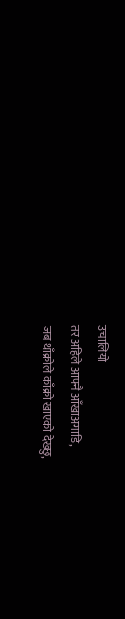उचालियो
तर अहिले आफ्नै आँखाअगाडि,
जब थाँक्रोले काँक्रो खाएको देख्छु,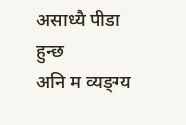असाध्यै पीडा हुन्छ
अनि म व्यङ्ग्य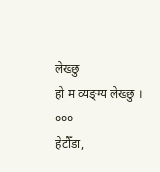लेख्छु
हो म व्यङ्ग्य लेख्छु ।
०००
हेटौँडा,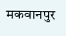मकवानपुर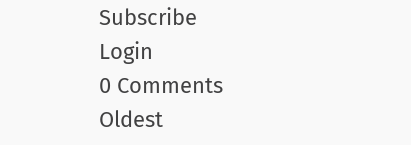Subscribe
Login
0 Comments
Oldest